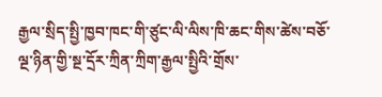རྒྱལ་སྲིད་སྤྱི་ཁྱབ་ཁང་གི་ཙུང་ལི་ལིས་ཁི་ཆང་གིས་ཚེས་བཅོ་ལྔ་ཉིན་གྱི་སྔ་དྲོར་ཀྲིན་ཀྲིག་རྒྱལ་སྤྱིའི་གྲོས་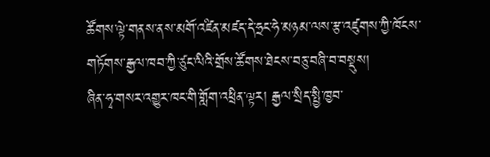ཚོགས་ལྟེ་གནས་ནས་མགོ་འཛིན་མཛད་དེ་ཧྲང་ཧེ་མཉམ་ལས་རྩ་འཛུགས་ཀྱི་ཁོངས་གཏོགས་རྒྱལ་ཁབ་ཀྱི་ཙུང་ལིའི་གྲོས་ཚོགས་ཐེངས་བཅུ་བཞི་བ་བསྡུས།
ཞིན་ཧྭ་གསར་འགྱུར་ཁང་གི་གློག་འཕྲིན་ལྟར། རྒྱལ་སྲིད་སྤྱི་ཁྱབ་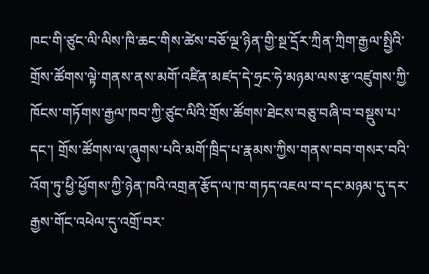ཁང་གི་ཙུང་ལི་ལིས་ཁི་ཆང་གིས་ཚེས་བཅོ་ལྔ་ཉིན་གྱི་སྔ་དྲོར་ཀྲིན་ཀྲིག་རྒྱལ་སྤྱིའི་གྲོས་ཚོགས་ལྟེ་གནས་ནས་མགོ་འཛིན་མཛད་དེ་ཧྲང་ཧེ་མཉམ་ལས་རྩ་འཛུགས་ཀྱི་ཁོངས་གཏོགས་རྒྱལ་ཁབ་ཀྱི་ཙུང་ལིའི་གྲོས་ཚོགས་ཐེངས་བཅུ་བཞི་བ་བསྡུས་པ་དང་། གྲོས་ཚོགས་ལ་ཞུགས་པའི་མགོ་ཁྲིད་པ་རྣམས་ཀྱིས་གནས་བབ་གསར་བའི་འོག་ཏུ་ཕྱི་ཕྱོགས་ཀྱི་ཉེན་ཁའི་འགྲན་རྩོད་ལ་ཁ་གཏད་འཇལ་བ་དང་མཉམ་དུ་དར་རྒྱས་གོང་འཕེལ་དུ་འགྲོ་བར་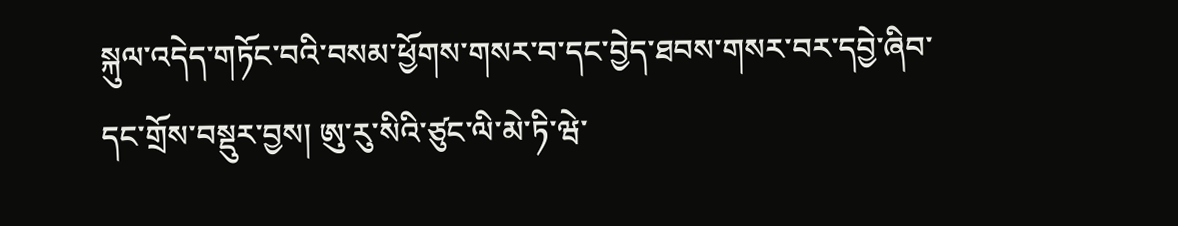སྐུལ་འདེད་གཏོང་བའི་བསམ་ཕྱོགས་གསར་བ་དང་བྱེད་ཐབས་གསར་བར་དབྱེ་ཞིབ་དང་གྲོས་བསྡུར་བྱས། ཨུ་རུ་སིའི་ཙུང་ལི་མེ་ཏི་ཝེ་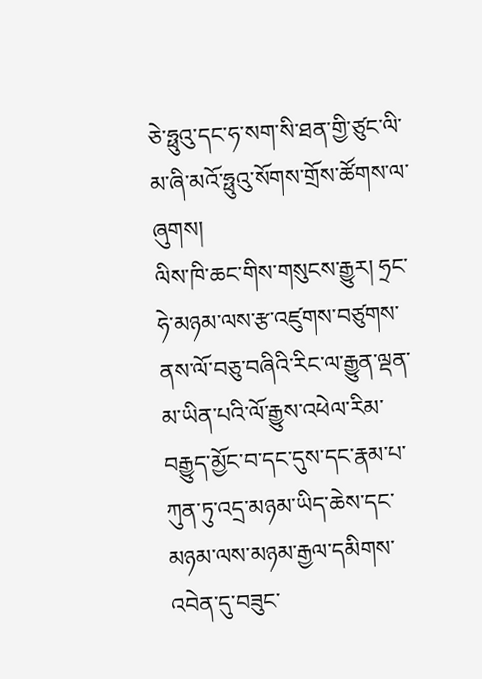ཅེ་ཧྥུའུ་དང་ཧ་སག་སི་ཐན་གྱི་ཙུང་ལི་མ་ཞི་མའོ་ཧྥུའུ་སོགས་གྲོས་ཚོགས་ལ་ཞུགས།
ལིས་ཁི་ཆང་གིས་གསུངས་རྒྱུར། ཧྲང་ཧེ་མཉམ་ལས་རྩ་འཛུགས་བཙུགས་ནས་ལོ་བཅུ་བཞིའི་རིང་ལ་རྒྱུན་ལྡན་མ་ཡིན་པའི་ལོ་རྒྱུས་འཕེལ་རིམ་བརྒྱུད་མྱོང་བ་དང་དུས་དང་རྣམ་པ་ཀུན་ཏུ་འདྲ་མཉམ་ཡིད་ཆེས་དང་མཉམ་ལས་མཉམ་རྒྱལ་དམིགས་འབེན་དུ་བཟུང་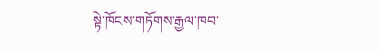སྟེ་ཁོངས་གཏོགས་རྒྱལ་ཁབ་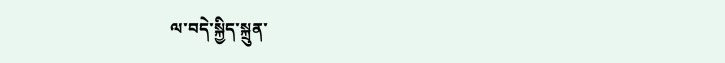ལ་བདེ་སྐྱིད་སྐྲུན་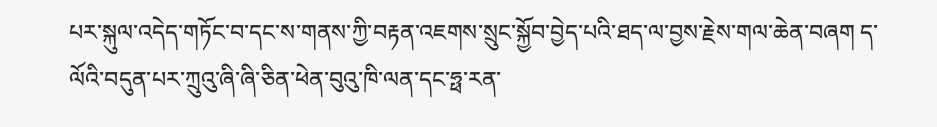པར་སྐུལ་འདེད་གཏོང་བ་དང་ས་གནས་ཀྱི་བརྟན་འཇགས་སྲུང་སྐྱོབ་བྱེད་པའི་ཐད་ལ་བྱས་རྗེས་གལ་ཆེན་བཞག ད་ལོའི་བདུན་པར་ཀྲུའུ་ཞི་ཞི་ཅིན་ཕེན་བུའུ་ཁི་ལན་དང་ཧྥ་རན་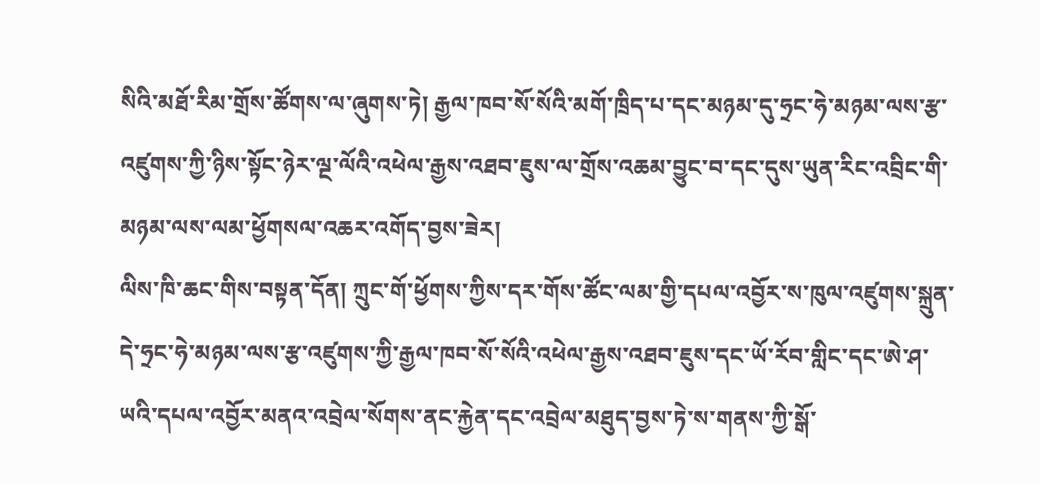སིའི་མཐོ་རིམ་གྲོས་ཚོགས་ལ་ཞུགས་ཏེ། རྒྱལ་ཁབ་སོ་སོའི་མགོ་ཁྲིད་པ་དང་མཉམ་དུ་ཧྲང་ཧེ་མཉམ་ལས་རྩ་འཛུགས་ཀྱི་ཉིས་སྟོང་ཉེར་ལྔ་ལོའི་འཕེལ་རྒྱས་འཐབ་ཇུས་ལ་གྲོས་འཆམ་བྱུང་བ་དང་དུས་ཡུན་རིང་འབྲིང་གི་མཉམ་ལས་ལམ་ཕྱོགསལ་འཆར་འགོད་བྱས་ཟེར།
ལིས་ཁི་ཆང་གིས་བསྟན་དོན། ཀྲུང་གོ་ཕྱོགས་ཀྱིས་དར་གོས་ཚོང་ལམ་གྱི་དཔལ་འབྱོར་ས་ཁུལ་འཛུགས་སྐྲུན་དེ་ཧྲང་ཧེ་མཉམ་ལས་རྩ་འཛུགས་ཀྱི་རྒྱལ་ཁབ་སོ་སོའི་འཕེལ་རྒྱས་འཐབ་ཇུས་དང་ཡོ་རོབ་གླིང་དང་ཨེ་ཤ་ཡའི་དཔལ་འབྱོར་མནའ་འབྲེལ་སོགས་ནང་རྐྱེན་དང་འབྲེལ་མཐུད་བྱས་ཏེ་ས་གནས་ཀྱི་སྒོ་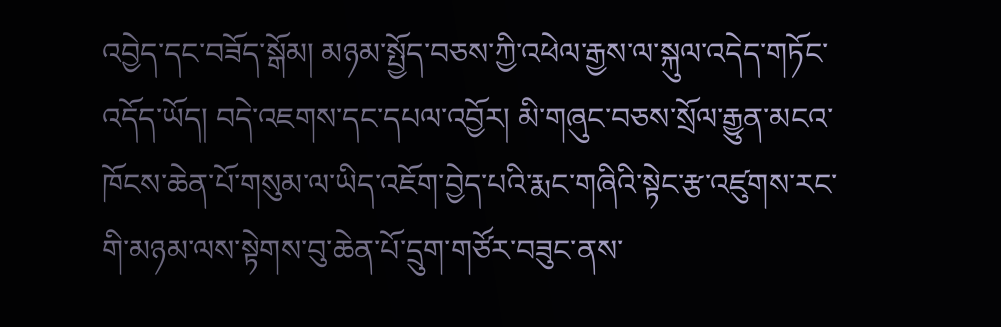འབྱེད་དང་བཟོད་སྒོམ། མཉམ་སྤྱོད་བཅས་ཀྱི་འཕེལ་རྒྱས་ལ་སྐུལ་འདེད་གཏོང་འདོད་ཡོད། བདེ་འཇགས་དང་དཔལ་འབྱོར། མི་གཞུང་བཅས་སྲོལ་རྒྱུན་མངའ་ཁོངས་ཆེན་པོ་གསུམ་ལ་ཡིད་འཇོག་བྱེད་པའི་རྨང་གཞིའི་སྟེང་རྩ་འཛུགས་རང་གི་མཉམ་ལས་སྟེགས་བུ་ཆེན་པོ་དྲུག་གཙོར་བཟུང་ནས་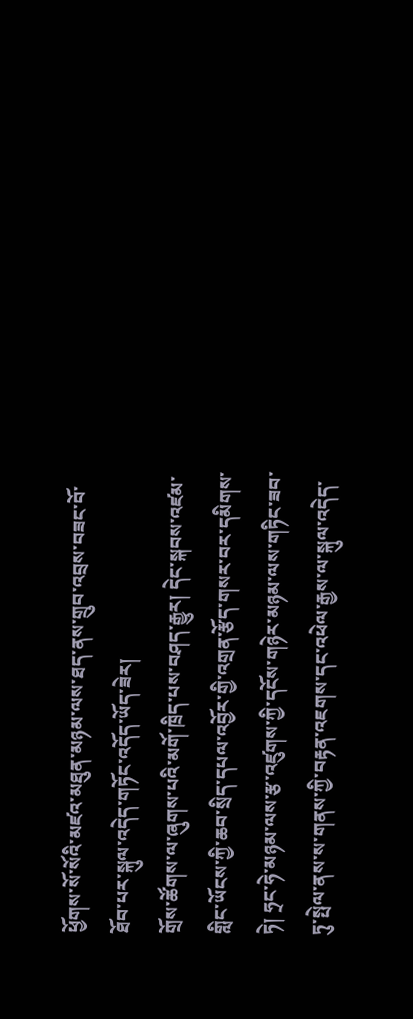ཕྱོགས་སོ་སོའི་མཛའ་མཐུན་མཉམ་ལས་ཐད་ནས་གྲུབ་འབྲས་བཟང་བོ་ཐོབ་པར་སྐུལ་འདེད་གཏོང་འདོད་ཡོད་ཟེར།
གྲོས་ཚོགས་ལ་ཞུགས་པའི་མགོ་ཁྲིད་པས་བཤད་རྒྱུར། དེང་སྐབས་འཛམ་གླིང་ཡོངས་ཀྱི་ཆབ་སྲིད་དཔལ་འབྱོར་གྱི་འགྲན་རྩོད་གསར་བར་དམིགས་ཏེ། ཧྲང་ཧེ་མཉམ་ལས་རྩ་འཛུགས་ཀྱི་དངོས་གཉེར་མཉམ་ལས་གཏིང་ཟབ་ཏུ་སྤེལ་ནས་ས་གནས་ཀྱི་བརྟན་འཇགས་དང་འཕེལ་རྒྱས་ལ་སྐུལ་འདེད་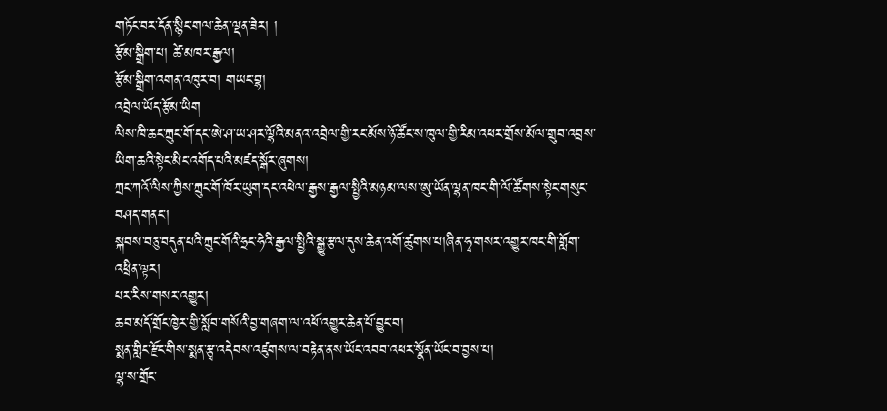གཏོང་བར་དོན་སྙིང་གལ་ཆེན་ལྡན་ཟེར། །
རྩོམ་སྒྲིག་པ། ཚེ་མཁར་རྒྱལ།
རྩོམ་སྒྲིག་འགན་འཁུར་བ། གཡང་བྷ།
འབྲེལ་ཡོད་རྩོམ་ཡིག
ལིས་ཁི་ཆང་ཀྲུང་གོ་དང་ཨེ་ཤ་ཡ་ཤར་ལྷོའི་མནའ་འབྲེལ་གྱི་རང་མོས་ཉོ་ཚོང་ས་ཁུལ་གྱི་རིམ་འཕར་གྲོས་མོལ་གྲུབ་འབྲས་ཡིག་ཆའི་སྟེང་མིང་འགོད་པའི་མཛད་སྒོར་ཞུགས།
ཀྲང་ཀའོ་ལིས་ཀྱིས་ཀྲུང་གོ་ཁོར་ཡུག་དང་འཕེལ་རྒྱས་རྒྱལ་སྤྱིའི་མཉམ་ལས་ཨུ་ཡོན་ལྷན་ཁང་གི་ལོ་ཚོགས་སྟེང་གསུང་བཤད་གནང་།
སྐབས་བཅུ་བདུན་པའི་ཀྲུང་གོའི་ཧྲང་ཧེའི་རྒྱལ་སྤྱིའི་སྒྱུ་རྩལ་དུས་ཆེན་འགོ་ཚུགས་པ།ཞིན་ཧྭ་གསར་འགྱུར་ཁང་གི་གློག་འཕྲིན་ལྟར།
པར་རིས་གསར་འགྱུར།
ཆབ་མདོ་གྲོང་ཁྱེར་གྱི་སློབ་གསོའི་བྱ་གཞག་ལ་འཕོ་འགྱུར་ཆེན་པོ་བྱུང་བ།
སྨན་གླིང་རྫོང་གིས་སྨན་རྩྭ་འདེབས་འཛུགས་ལ་བརྟེན་ནས་ཡོང་འབབ་འཕར་སྣོན་ཡོང་བ་བྱས་པ།
ལྷ་ས་གྲོང་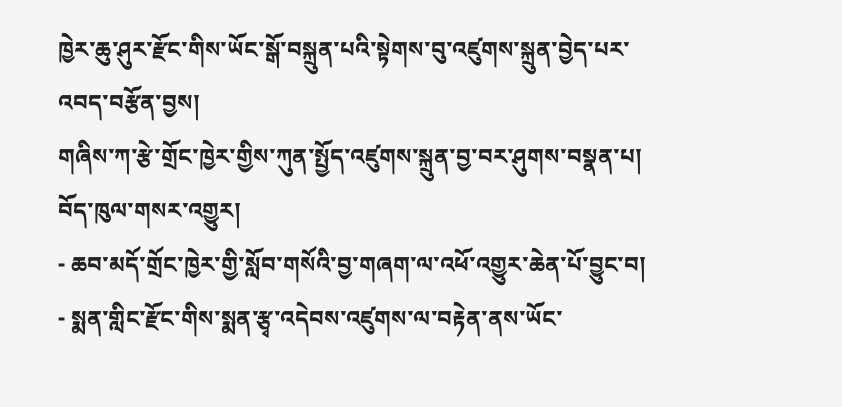ཁྱེར་ཆུ་ཤུར་རྫོང་གིས་ཡོང་སྒོ་བསྐྲུན་པའི་སྟེགས་བུ་འཛུགས་སྐྲུན་བྱེད་པར་འབད་བརྩོན་བྱས།
གཞིས་ཀ་རྩེ་གྲོང་ཁྱེར་གྱིས་ཀུན་སྤྱོད་འཛུགས་སྐྲུན་བྱ་བར་ཤུགས་བསྣན་པ།
བོད་ཁུལ་གསར་འགྱུར།
- ཆབ་མདོ་གྲོང་ཁྱེར་གྱི་སློབ་གསོའི་བྱ་གཞག་ལ་འཕོ་འགྱུར་ཆེན་པོ་བྱུང་བ།
- སྨན་གླིང་རྫོང་གིས་སྨན་རྩྭ་འདེབས་འཛུགས་ལ་བརྟེན་ནས་ཡོང་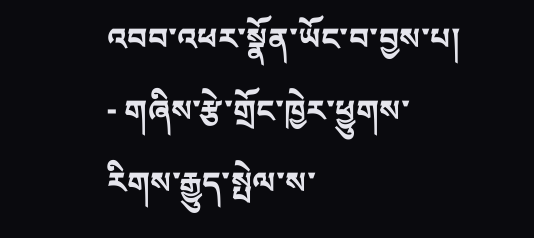འབབ་འཕར་སྣོན་ཡོང་བ་བྱས་པ།
- གཞིས་རྩེ་གྲོང་ཁྱེར་ཕྱུགས་རིགས་རྒྱུད་སྤེལ་ས་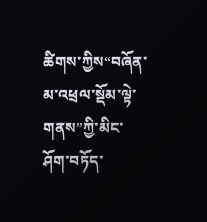ཚིགས་ཀྱིས“བཞོན་མ་འཕྲལ་སྡོམ་ལྟེ་གནས”ཀྱི་མིང་ཤོག་བཏོད་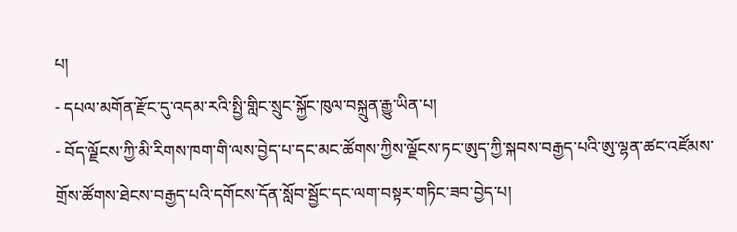པ།
- དཔལ་མགོན་རྫོང་དུ་འདམ་རའི་སྤྱི་གླིང་སྲུང་སྐྱོང་ཁུལ་བསྐྲུན་རྒྱུ་ཡིན་པ།
- བོད་ལྗོངས་ཀྱི་མི་རིགས་ཁག་གི་ལས་བྱེད་པ་དང་མང་ཚོགས་ཀྱིས་ལྗོངས་ཏང་ཨུད་ཀྱི་སྐབས་བརྒྱད་པའི་ཨུ་ལྷན་ཚང་འཛོམས་གྲོས་ཚོགས་ཐེངས་བརྒྱད་པའི་དགོངས་དོན་སློབ་སྦྱོང་དང་ལག་བསྟར་གཏིང་ཟབ་བྱེད་པ།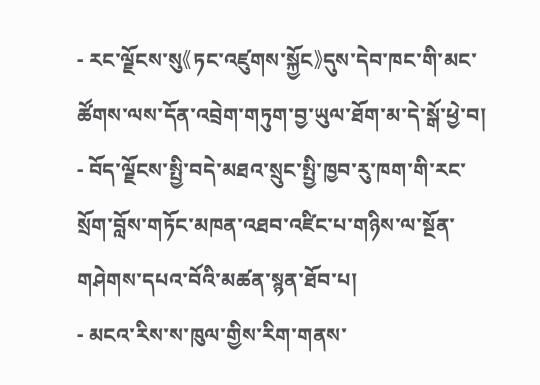- རང་ལྗོངས་སུ《ཏང་འཛུགས་སྐྱོང》དུས་དེབ་ཁང་གི་མང་ཚོགས་ལས་དོན་འབྲེག་གཏུག་བྱ་ཡུལ་ཐོག་མ་དེ་སྒོ་ཕྱེ་བ།
- བོད་ལྗོངས་སྤྱི་བདེ་མཐའ་སྲུང་སྤྱི་ཁྱབ་རུ་ཁག་གི་རང་སྲོག་བློས་གཏོང་མཁན་འཐབ་འཛིང་པ་གཉིས་ལ་སྔོན་གཤེགས་དཔའ་བོའི་མཚན་སྙན་ཐོབ་པ།
- མངའ་རིས་ས་ཁུལ་གྱིས་རིག་གནས་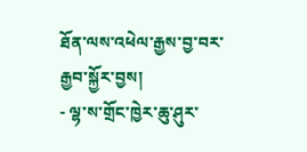ཐོན་ལས་འཕེལ་རྒྱས་བྱ་བར་རྒྱབ་སྐྱོར་བྱས།
- ལྷ་ས་གྲོང་ཁྱེར་ཆུ་ཤུར་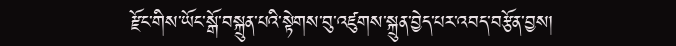རྫོང་གིས་ཡོང་སྒོ་བསྐྲུན་པའི་སྟེགས་བུ་འཛུགས་སྐྲུན་བྱེད་པར་འབད་བརྩོན་བྱས།